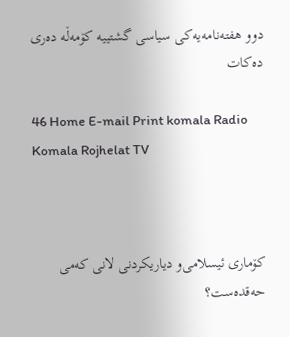دوو هفته‌نامه‌یه‌کی سیاسی گشتییه‌ کۆمه‌ڵه‌ ده‌ری ده‌کات

46 Home E-mail Print komala Radio Komala Rojhelat TV



كۆماری‌ ئیسلامی‌‌و دیاریكردنی‌ لانی‌ كه‌می‌ حه‌قده‌ست؟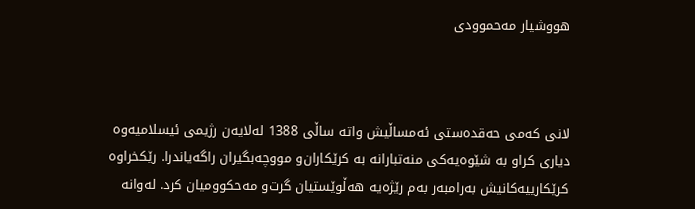هووشیار مه‌حموودی‌



لانی‌ كه‌می‌ حه‌قده‌ستی‌ ئه‌مساڵیش واته‌ ساڵی‌ 1388 له‌لایه‌ن رژیمی‌ ئیسلامیه‌وه‌ دیاری‌ كرا‌و به‌ شێوه‌یه‌كی‌ منه‌تبارانه‌ به‌ كرێكاران‌و مووچه‌بگیران راگه‌یاندرا. رێكخراوه‌ كرێكارییه‌كانیش به‌رامبه‌ر به‌م رێژه‌یه‌ هه‌ڵوێستیان گرت‌و مه‌حكوومیان كرد. له‌وانه‌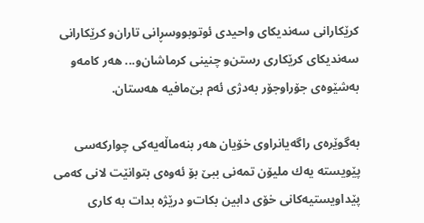كرێكارانی‌ سه‌ندیكای‌ واحیدی‌ ئوتوبووسڕانی‌ تاران‌و كرێكارانی‌ سه‌ندیكای‌ كرێكاری‌ رستن‌و چنینی‌ كرماشان‌و... هه‌ر كامه‌‌و به‌شێوه‌ی‌ جۆراوجۆر به‌دژی‌ ئه‌م بێ‌مافیه‌ هه‌ستان.

به‌گوێره‌ی‌ راگه‌یانراوی‌ خۆیان هه‌ر بنه‌ماڵه‌یه‌كی‌ چواركه‌سی‌ پێویسته‌ یه‌ك ملیۆن تمه‌نی‌ ببێ‌ بۆ ئه‌وه‌ی‌ بتوانێت لانی‌ كه‌می‌ پێداویستیه‌كانی‌ خۆی‌ دابین بكات‌و درێژه‌ بدات به‌ كاری‌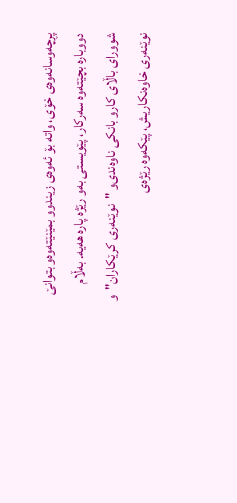پڕچه‌وسانه‌وه‌ی‌ خۆی‌، واته‌ بۆ ئه‌وه‌ی‌ زیندوو بمێنێته‌وه‌‌و بتوانێ‌ دووباره‌ بچێته‌وه‌ سه‌ركار، پێویستی‌ به‌‌و رێژه‌ پاره‌ هه‌یه‌. به‌ڵام شوورای‌ باڵای‌ كار‌و بانكی‌ ناوه‌ندی‌و "نوێنه‌ری‌ كرێكاران"و نوێنه‌ری‌ خاوه‌نكاریش، پێكه‌وه‌ رێژه‌ی‌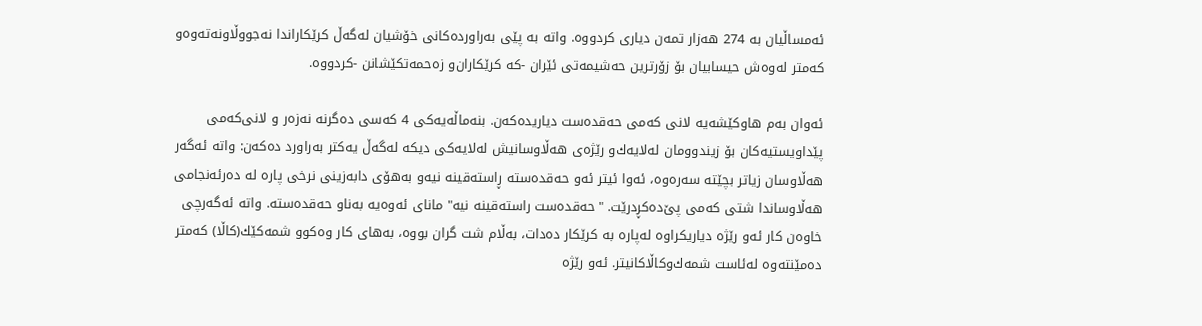ئه‌مساڵیان به‌ 274 هه‌زار تمه‌ن دیاری‌ كردووه‌. واته‌ به‌ پێی‌ به‌راورده‌كانی‌ خۆشیان له‌گه‌ڵ‌ كرێكاراندا نه‌جووڵاونه‌ته‌وه‌‌و كه‌متر له‌وه‌ش حیسابیان بۆ زۆرترین حه‌شیمه‌تی‌ ئێران -كه‌ كرێكاران‌و زه‌حمه‌تكێشانن -كردووه‌.

ئه‌وان به‌م هاوكێشه‌یه‌ لانی‌ كه‌می‌ حه‌قده‌ست دیاریده‌كه‌ن. بنه‌ماڵه‌یه‌كی‌ 4 كه‌سی‌ ده‌گرنه‌ نه‌زه‌ر و لانی‌كه‌می‌ پێداویستیه‌كان بۆ زیندوومان له‌لایه‌ك‌و رێژه‌ی‌ هه‌ڵاوسانیش له‌لایه‌كی‌ دیكه‌ له‌گه‌ڵ‌ یه‌كتر به‌راورد ده‌كه‌ن: واته‌ ئه‌گه‌ر هه‌ڵاوسان زیاتر بچێته‌ سه‌ره‌وه‌، ئه‌وا ئیتر ئه‌و حه‌قده‌سته‌ ڕاسته‌قینه‌ نیه‌‌و به‌هۆی‌ دابه‌زینی‌ نرخی‌ پاره‌ له‌ ده‌رئه‌نجامی‌ هه‌ڵاوساندا شتی‌ كه‌می‌ پێ‌ده‌كڕدرێت. "حه‌قده‌ست راسته‌قینه‌ نیه‌" مانای‌ ئه‌وه‌یه‌ به‌ناو حه‌قده‌سته‌. واته‌ ئه‌گه‌رچی‌ خاوه‌ن كار ئه‌و رێژه‌ دیاریكراوه‌ له‌پاره‌ به‌ كرێكار ده‌دات، به‌ڵام شت گران بووه‌، به‌های‌ كار وه‌كوو شمه‌كێك(كاڵا) كه‌متر ده‌مێنته‌وه‌ له‌ئاست شمه‌ك‌وكاڵاكانیتر. ئه‌و رێژه‌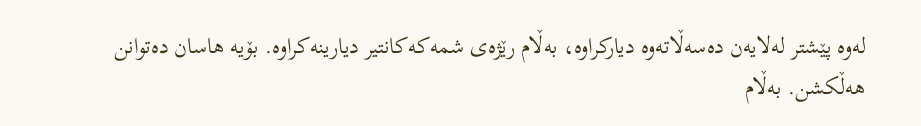له‌وه‌ پێشتر له‌لایه‌ن ده‌سه‌ڵاته‌وه‌ دیاركراوه‌، به‌ڵام رێژه‌ی‌ شمه‌كه‌كانتیر دیارینه‌كراوه‌. بۆیه‌ هاسان ده‌توانن هه‌ڵكشن. به‌ڵام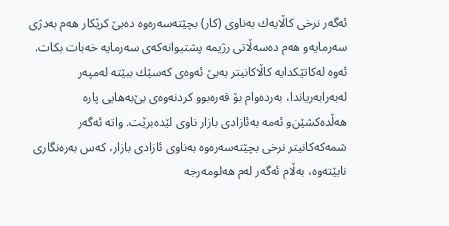ئه‌گه‌ر نرخی‌ كاڵایه‌ك به‌ناوی‌ (كار) بچێته‌سه‌ره‌وه‌ ده‌بێ‌ كرێكار هه‌م به‌دژی‌ سه‌رمایه‌‌و هه‌م ده‌سه‌ڵاتی‌ رژیمه‌ پشتیوانه‌كه‌ی‌ سه‌رمایه‌ خه‌بات بكات. ئه‌وه‌ له‌كاتێكدایه‌ كاڵاكانیتر به‌بێ‌ ئه‌وه‌ی‌ كه‌سێك ببێته‌ له‌مپه‌ر له‌به‌رابه‌ریاندا، به‌رده‌وام بۆ قه‌ره‌بوو كردنه‌وه‌ی‌ بێ‌به‌هایی‌ پاره‌ هه‌ڵده‌كشێن‌و ئه‌مه‌ به‌ئازادی‌ بازار ناوی‌ لێده‌برێت. واته‌ ئه‌گه‌ر شمه‌كه‌كانیتر نرخی‌ بچێته‌سه‌ره‌وه‌ به‌ناوی‌ ئازادی‌ بازار، كه‌س به‌ره‌نگاری‌ نابێته‌وه‌، به‌ڵام ئه‌گه‌ر له‌م هه‌لومه‌رجه‌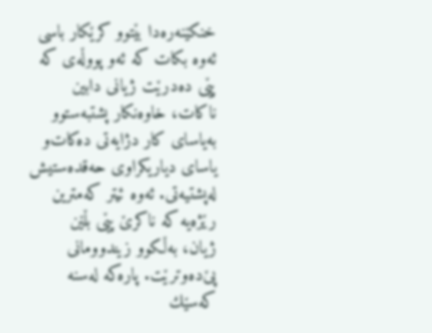خنكێنه‌ره‌دا بێتوو كرێكار باسی‌ ئه‌وه‌ بكات كه‌ ئه‌و پووڵه‌ی‌ كه‌ پێی‌ ده‌درێت ژیانی‌ دابین ناكات، خاوه‌نكار پشتبه‌ستوو به‌یاسای‌ كار دژایه‌تی‌ ده‌كات‌و یاسای‌ دیاریكراوی‌ حه‌قده‌ستیش له‌پشتیه‌تی‌. ئه‌وه‌ ئیتر كه‌مترین رێژه‌یه‌ كه‌ ناكرێ‌ پێی‌ بڵێن ژیان، به‌ڵكوو زیندوومانی‌ پێ‌ده‌وترێت. پاره‌كه‌ له‌سنه‌ كه‌سێك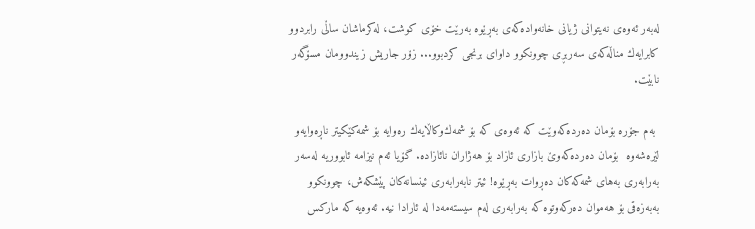له‌به‌ر ئه‌وه‌ی‌ نه‌یتوانی‌ ژیانی‌ خانه‌واده‌كه‌ی‌ به‌ڕێوه‌ به‌رێت خۆی‌ كوشت، له‌كرماشان ساڵی رابردوو كابرایه‌ك مناڵه‌كه‌ی‌ سه‌ربڕی‌ چوونكوو داوای‌ برنجی‌ كردبوو... زۆر جاریش زیندوومان مسۆگه‌ر نابێت.

 به‌م جۆره‌ بۆمان ده‌رده‌كه‌وێت كه‌ ئه‌وه‌ی‌ كه‌ بۆ شمه‌ك‌وكاڵایه‌ك ره‌وایه‌ بۆ شمه‌كێكیتر ناڕه‌وایه‌‌و لێره‌شه‌وه‌  بۆمان ده‌رده‌كه‌وێ‌ بازاری‌ ئازاد بۆ هه‌ژاران نائازاده‌. گۆیا ئه‌م نیزامه‌ ئابووریه‌ له‌سه‌ر به‌رابه‌ری‌ به‌های‌ شمه‌كه‌كان ده‌ڕوات به‌ڕێوه‌! ئیتر نابه‌رابه‌ری‌ ئینسانه‌كان پێشكه‌ش، چوونكوو به‌به‌زه‌قی‌ بۆ هه‌موان ده‌ركه‌وتوه‌ كه‌ به‌رابه‌ری‌ له‌م سیسته‌مه‌دا له‌ ئارادا نیه‌. ئه‌وه‌یه‌ كه‌ ماركس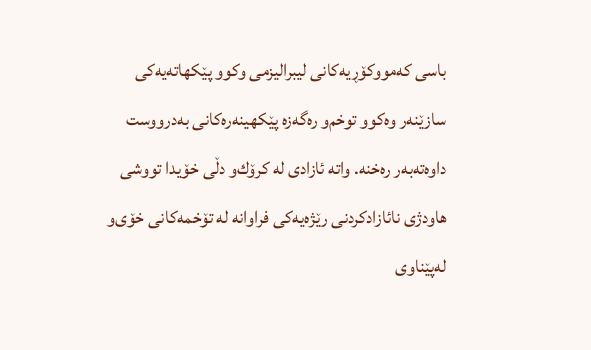باسی‌ كه‌مووكۆڕیه‌كانی‌ لیبرالیزمی‌ وكوو پێكهاته‌یه‌كی‌ سازێنه‌ر وه‌كوو توخم‌و ره‌گه‌زه‌ پێكهینه‌ره‌كانی‌ به‌درووست داوه‌ته‌به‌ر ره‌خنه‌. واته‌ ئازادی‌ له‌ كرۆك‌و دڵی‌ خۆیدا تووشی هاودژی‌ نائازادكردنی‌ رێژه‌یه‌كی‌ فراوانه‌ له‌ تۆخمه‌كانی‌ خۆی‌‌و له‌پێناوی‌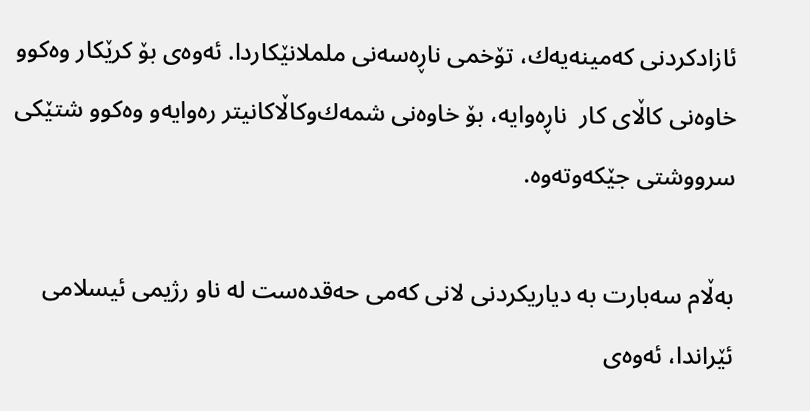ئازادكردنی‌ كه‌مینه‌یه‌ك، تۆخمی‌ ناڕه‌سه‌نی‌ ململانێكاردا. ئه‌وه‌ی‌ بۆ كرێكار وه‌كوو خاوه‌نی‌ كاڵای‌ كار  ناڕه‌وایه‌، بۆ خاوه‌نی‌ شمه‌ك‌وكاڵاكانیتر ره‌وایه‌‌و وه‌كوو شتێكی‌ سرووشتی‌ جێكه‌وته‌وه‌.

به‌ڵام سه‌بارت به‌ دیاریكردنی‌ لانی‌ كه‌می‌ حه‌قده‌ست له‌ ناو رژیمی‌ ئیسلامی‌ ئێراندا، ئه‌وه‌ی‌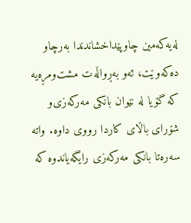له‌یه‌كه‌مین چاوپێداخشاندندا به‌رچاو ده‌كه‌وێت، ئه‌و به‌ڕواڵه‌ت مشت‌ومڕه‌یه‌ كه‌ گۆیا له‌ نێوان بانكی‌ مه‌ركه‌زی‌‌و شۆرای‌ باڵای‌ كاردا رووی‌ داوه‌. واته‌ سه‌ره‌تا بانكی‌ مه‌ركه‌زی‌ رایگه‌یاندوه‌ كه‌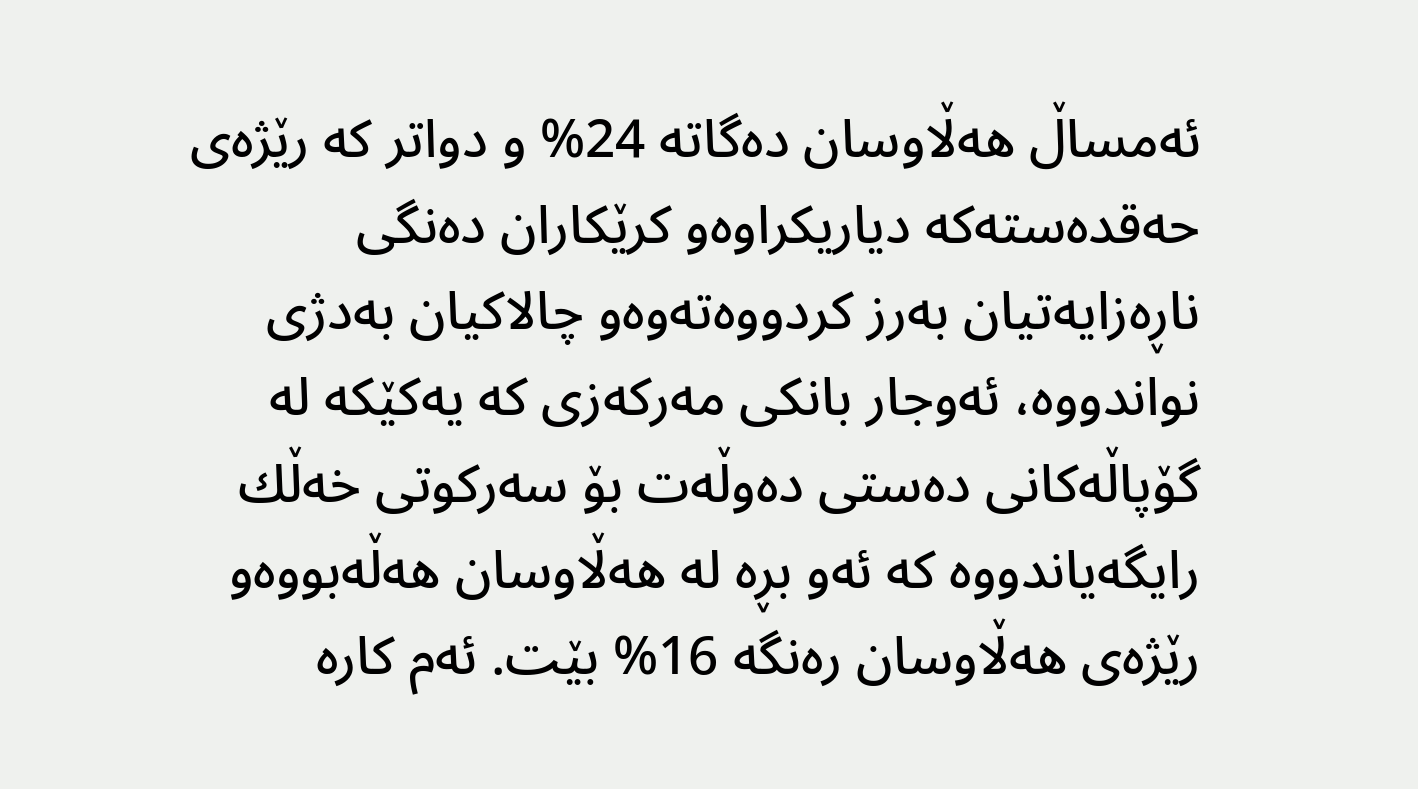ئه‌مساڵ‌ هه‌ڵاوسان ده‌گاته‌ 24% و دواتر كه‌ رێژه‌ی‌ حه‌قده‌سته‌كه‌ دیاریكراوه‌‌و كرێكاران ده‌نگی‌ ناڕه‌زایه‌تیان به‌رز كردووه‌ته‌وه‌‌و چالاكیان به‌دژی‌ نواندووه‌، ئه‌وجار بانكی‌ مه‌ركه‌زی‌ كه‌ یه‌كێكه‌ له‌ گۆپاڵه‌كانی‌ ده‌ستی‌ ده‌وڵه‌ت بۆ سه‌ركوتی‌ خه‌ڵك رایگه‌یاندووه‌ كه‌ ئه‌و بڕه‌ له‌ هه‌ڵاوسان هه‌ڵه‌بووه‌‌و رێژه‌ی‌ هه‌ڵاوسان ره‌نگه‌ 16% بێت. ئه‌م كاره‌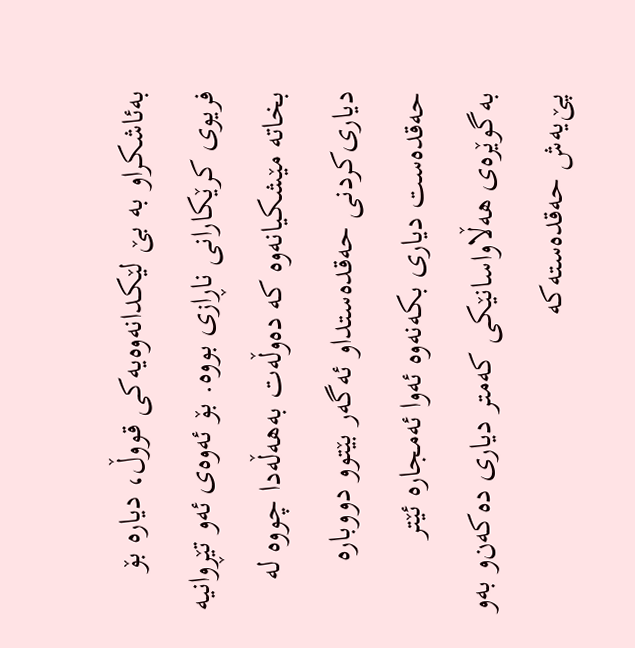به‌ئاشكرا‌و به‌ بێ‌ لێكدانه‌وه‌یه‌كی‌ قووڵ‌، دیاره‌ بۆ فریوی‌ كرێكارانی‌ ناڕازی‌ بووه‌. بۆ ئه‌وه‌ی‌ ئه‌و تێڕوانیه‌ بخاته‌ مێشكیانه‌وه‌ كه‌ ده‌وڵه‌ت به‌هه‌ڵه‌دا چووه‌ له‌ دیاری‌كردنی‌ حه‌قده‌ستدا‌و ئه‌گه‌ر بێتوو دووباره‌ حه‌قده‌ست دیاری‌ بكه‌نه‌وه‌ ئه‌وا ئه‌مجاره‌ ئێتر به‌گوێره‌ی‌ هه‌ڵاواسانێكی‌ كه‌متر دیاری‌ ده‌كه‌ن‌و به‌و پێ‌یه‌ش حه‌قده‌سته‌كه‌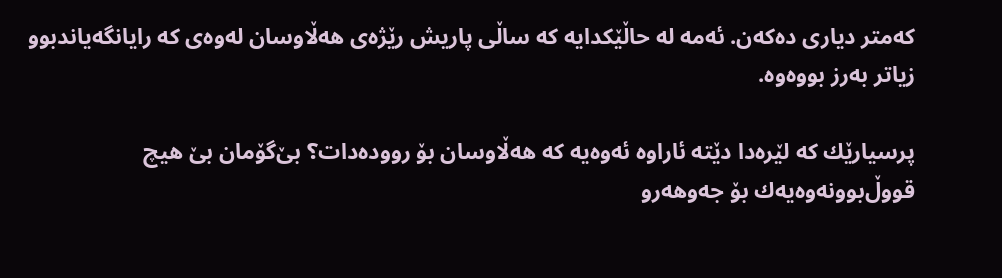كه‌متر دیاری‌ ده‌كه‌ن. ئه‌مه‌ له‌ حاڵێكدایه‌ كه‌ ساڵی‌ پاریش رێژه‌ی‌ هه‌ڵاوسان له‌وه‌ی‌ كه‌ رایانگه‌یاندبوو زیاتر به‌رز بووه‌وه‌.

پرسیارێك كه‌ لێره‌دا دێته‌ ئاراوه‌ ئه‌وه‌یه‌ كه‌ هه‌ڵاوسان بۆ رووده‌دات؟ بێ‌گۆمان بێ‌ هیچ قووڵ‌بوونه‌وه‌یه‌ك بۆ جه‌وهه‌ر‌و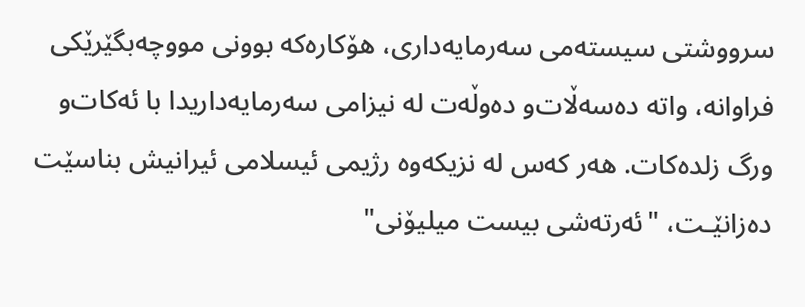سرووشتی‌ سیسته‌می‌ سه‌رمایه‌داری‌، هۆكاره‌كه‌ بوونی‌ مووچه‌بگێرێكی‌ فراوانه‌، واته‌ ده‌سه‌ڵات‌و ده‌وڵه‌ت له‌ نیزامی‌ سه‌رمایه‌داریدا با ئه‌كات‌و ورگ زلده‌كات. هه‌ر كه‌س له‌ نزیكه‌وه‌ رژیمی‌ ئیسلامی‌ ئیرانیش بناسێت ده‌زانێـت، "ئه‌رته‌شی‌ بیست میلیۆنی‌"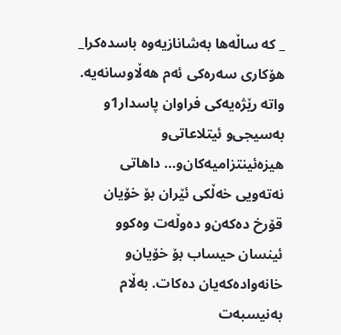_ كه‌ ساڵه‌ها به‌شانازیه‌وه‌ باسده‌كرا_ هۆكاری‌ سه‌ره‌كی‌ ئه‌م هه‌ڵاوسانه‌یه‌. واته‌ رێژه‌یه‌كی‌ فراوان پاسدار1و به‌سیجی‌‌و ئیتلاعاتی‌‌و هیزه‌ئینتزامیه‌كان‌و... داهاتی‌ نه‌ته‌ویی‌ خه‌ڵكی‌ ئێران بۆ خۆیان قۆرخ ده‌كه‌ن‌و ده‌وڵه‌ت وه‌كوو ئینسان حیساب بۆ خۆیان‌و خانه‌واده‌كه‌یان ده‌كات. به‌ڵام به‌نیسبه‌ت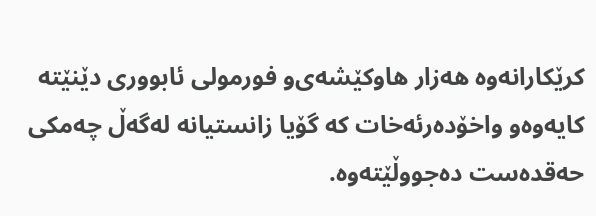كرێكارانه‌وه‌ هه‌زار هاوكێشه‌ی‌‌و فورمولی‌ ئابووری‌ دێنێته‌ كایه‌وه‌‌و واخۆده‌رئه‌خات كه‌ گۆیا زانستیانه‌ له‌گه‌ڵ‌ چه‌مكی‌ حه‌قده‌ست ده‌جووڵێته‌وه‌.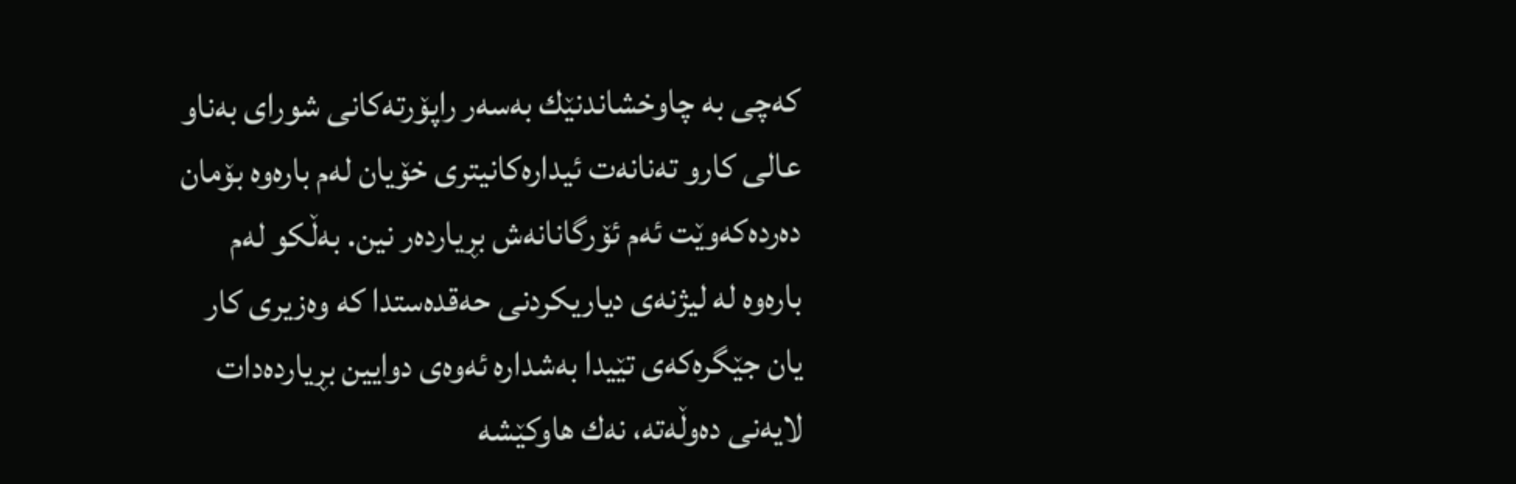كه‌چی‌ به‌ چاوخشاندنێك به‌سه‌ر راپۆرته‌كانی‌ شورای‌ به‌ناو عالی‌ كار‌و ته‌نانه‌ت ئیداره‌كانیتری خۆیان له‌م باره‌وه‌ بۆمان ده‌رده‌كه‌وێت ئه‌م ئۆرگانانه‌ش بڕیارده‌ر نین. به‌ڵكو له‌م باره‌وه‌ له‌ لیژنه‌ی‌ دیاریكردنی‌ حه‌قده‌ستدا كه‌ وه‌زیری‌ كار یان جێگره‌كه‌ی‌ تێیدا به‌شداره‌ ئه‌وه‌ی‌ دوایین بڕیارده‌دات لایه‌نی‌ ده‌وڵه‌ته‌، نه‌ك هاوكێشه‌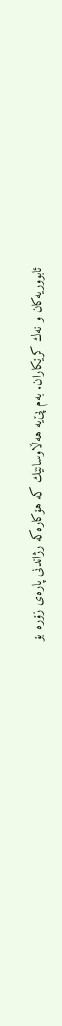ئابووریه‌كان ‌و نه‌ك كرێكاران. به‌م پێ‌یه‌ هه‌ڵاوسانێك كه‌ هۆكاره‌كه‌ رژاندنی‌ پاره‌ی‌ زۆره‌ بۆ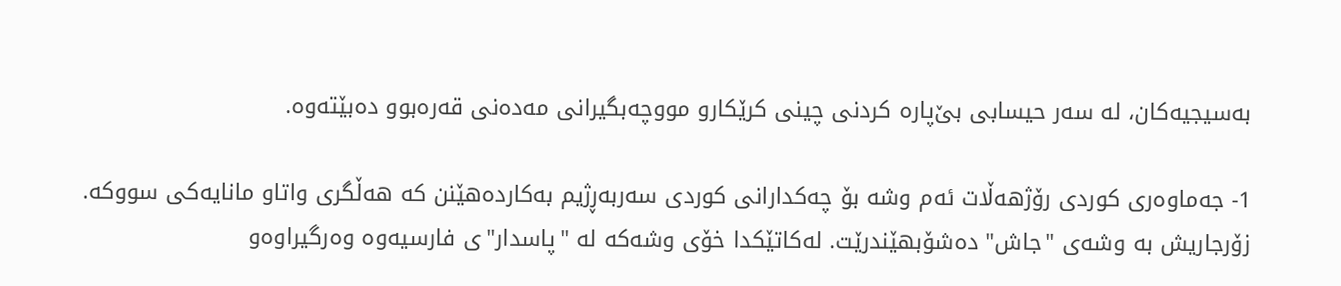به‌سیجیه‌كان، له‌ سه‌ر حیسابی‌ بێ‌پاره‌ كردنی‌ چینی‌ كرێكار‌و مووچه‌بگیرانی‌ مه‌ده‌نی‌ قه‌ره‌بوو ده‌بێته‌وه‌.

1- جه‌ماوه‌ری‌ كوردی رۆژهه‌ڵات ئه‌م وشه‌ بۆ چه‌كدارانی‌ كوردی‌ سه‌ربه‌ڕژیم به‌كارده‌هێنن كه‌ هه‌ڵگری‌ واتا‌و مانایه‌كی‌ سووكه‌. زۆرجاریش به‌ وشه‌ی‌ "جاش" ده‌شۆبهێندرێت. له‌كاتێكدا خۆی‌ وشه‌كه‌ له‌ "پاسدار"ی‌ فارسیه‌وه‌ وه‌رگیراوه‌‌و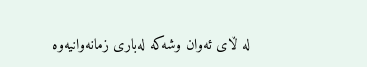له‌ ڵای ئه‌وان وشه‌كه‌ له‌باری‌ زمانه‌وانیه‌وه‌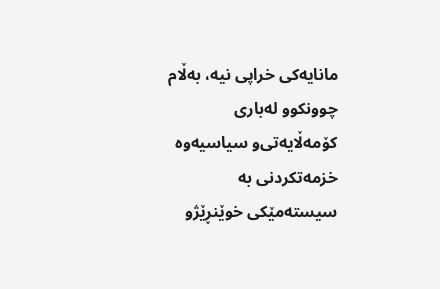مانایه‌كی‌ خراپی‌ نیه‌، به‌ڵام چوونكوو له‌باری‌ كۆمه‌ڵایه‌تی‌‌و سیاسیه‌وه‌ خزمه‌تكردنی‌ به‌ سیسته‌مێكی‌ خوێنڕێژ‌و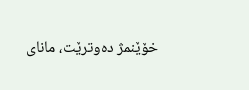خۆێنمژ ده‌وترێت، مانای‌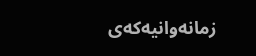زمانه‌وانیه‌كه‌ی‌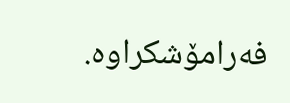فه‌رامۆشكراوه‌.